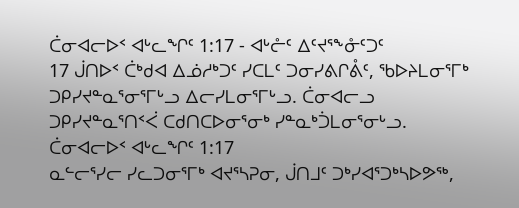ᑖᓂᐊᓕᐅᑉ ᐊᒡᓚᖏᑦ 1:17 - ᐊᒡᓔᑦ ᐃᑦᔪᕐᖕᓁᑦᑐᑦ
17 ᒎᑎᐅᑉ ᑖᒃᑯᐊ ᐃᓅᓱᒃᑐᑦ ᓯᑕᒪᑦ ᑐᓂᓯᕕᒋᕔᑦ, ᖃᐅᔨᒪᓂᕐᒥᒃ ᑐᑭᓯᔪᓐᓇᕐᓂᕐᒥᒡᓗ ᐃᓕᓯᒪᓂᕐᒥᒡᓗ. ᑖᓂᐊᓕᓗ ᑐᑭᓯᔪᓐᓇᕐᑎᑉᐹ ᑕᑯᑎᑕᐅᓂᕐᓂᒃ ᓯᓐᓇᒃᑑᒪᓂᕐᓂᒡᓗ.
ᑖᓂᐊᓕᐅᑉ ᐊᒡᓚᖏᑦ 1:17
ᓇᓪᓕᕐᓯᓕ ᓯᓚᑐᓂᕐᒥᒃ ᐊᔪᕐᓴᕈᓂ, ᒎᑎᒧᑦ ᑐᒃᓯᐊᕐᑐᒃᓴᐅᕗᖅ,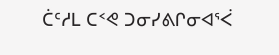ᑖᑦᓱᒪ ᑕᑉᕙ ᑐᓂᓯᕕᒋᓂᐊᕐᐹ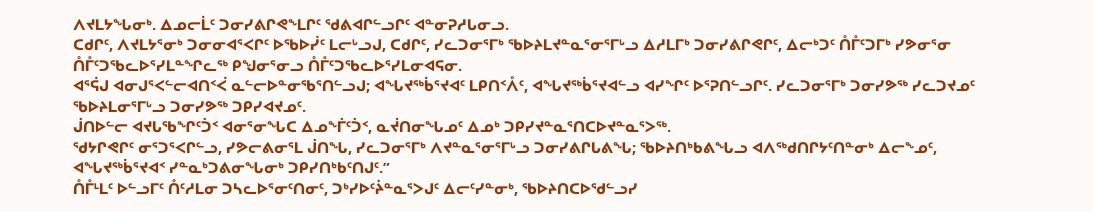ᐱᔪᒪᔭᖓᓂᒃ. ᐃᓄᓕᒫᑦ ᑐᓂᓯᕕᒋᕙᖕᒪᒋᑦ ᖁᕕᐊᒋᓪᓗᒋᑦ ᐊᓐᓂᕈᓱᒐᓂᓗ.
ᑕᑯᒋᑦ, ᐱᔪᒪᔭᕐᓂᒃ ᑐᓂᓂᐊᕐᐸᒋᑦ ᐅᖃᐅᓰᑦ ᒪᓕᒡᓗᒍ, ᑕᑯᒋᑦ, ᓯᓚᑐᓂᕐᒥᒃ ᖃᐅᔨᒪᔪᓐᓇᕐᓂᕐᒥᒡᓗ ᐃᓱᒪᒥᒃ ᑐᓂᓯᕕᒋᕙᒋᑦ, ᐃᓕᒃᑐᑦ ᑍᒤᑦᑐᒥᒃ ᓯᕗᓂᕐᓂ ᑍᒤᑦᑐᖃᓚᐅᕐᓯᒪᓐᖏᓚᖅ ᑭᖑᓂᕐᓂᓗ ᑍᒤᑦᑐᖃᓚᐅᕐᓯᒪᓂᐊᕋᓂ.
ᐊᕐᕌᒍ ᐊᓂᒍᕐᐸᓪᓕᐊᑎᑉᐹ ᓇᓪᓕᐅᓐᓂᖃᕐᑎᓪᓗᒍ; ᐊᖓᔪᖅᑳᕐᔪᐊᑦ ᒪᑭᑎᑉᐰᑦ, ᐊᖓᔪᖅᑳᕐᔪᐊᓪᓗ ᐊᓯᖏᑦ ᐅᕐᕈᑎᓪᓗᒋᑦ. ᓯᓚᑐᓂᕐᒥᒃ ᑐᓂᓯᕗᖅ ᓯᓚᑐᔪᓄᑦ ᖃᐅᔨᒪᓂᕐᒥᒡᓗ ᑐᓂᓯᕗᖅ ᑐᑭᓯᐊᔪᓄᑦ.
ᒎᑎᐅᓪᓕ ᐊᔪᒐᖃᖏᑦᑑᑉ ᐊᓂᕐᓂᖓᑕ ᐃᓄᖕᒦᑦᑑᑉ, ᓇᔫᑎᓂᖓᓄᑦ ᐃᓄᒃ ᑐᑭᓯᔪᓐᓇᕐᑎᑕᐅᔪᓐᓇᕐᐳᖅ.
ᖁᔭᒋᕙᒋᑦ ᓂᕐᑐᕐᐸᒋᓪᓗ, ᓯᕗᓕᕕᓂᕐᒪ ᒎᑎᖓ, ᓯᓚᑐᓂᕐᒥᒃ ᐱᔪᓐᓇᕐᓂᕐᒥᒡᓗ ᑐᓂᓯᕕᒋᒐᕕᖓ; ᖃᐅᔨᑎᒃᑲᕕᖓᓗ ᐊᐱᖅᑯᑎᒋᔭᑦᑎᓐᓂᒃ ᐃᓕᖕᓄᑦ, ᐊᖓᔪᖅᑳᕐᔪᐊᑉ ᓯᓐᓇᒃᑐᕕᓂᖓᓂᒃ ᑐᑭᓯᑎᒃᑲᑦᑎᒍᑦ.”
ᑍᒤᒻᒪᑦ ᐅᓪᓗᒥᑦ ᑍᑦᓱᒪᓂ ᑐᓴᓚᐅᕐᓂᑦᑎᓂᑦ, ᑐᒃᓯᐅᑦᔩᓐᓇᕐᐳᒍᑦ ᐃᓕᑦᓯᓐᓂᒃ, ᖃᐅᔨᑎᑕᐅᖁᓪᓗᓯ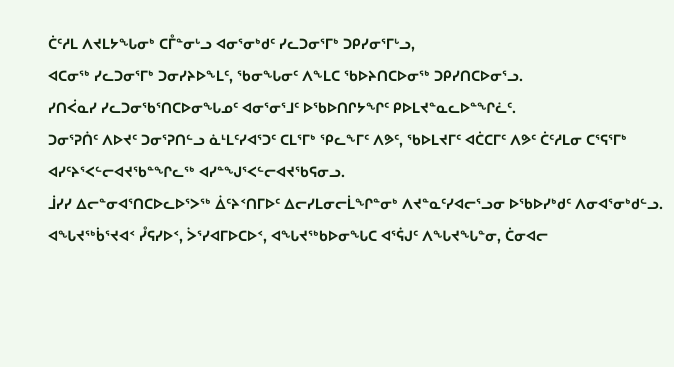ᑖᑦᓱᒪ ᐱᔪᒪᔭᖓᓂᒃ ᑕᒤᓐᓂᒡᓗ ᐊᓂᕐᓂᒃᑯᑦ ᓯᓚᑐᓂᕐᒥᒃ ᑐᑭᓯᓂᕐᒥᒡᓗ,
ᐊᑕᓂᖅ ᓯᓚᑐᓂᕐᒥᒃ ᑐᓂᓯᔨᐅᖕᒪᑦ, ᖃᓂᖓᓂᑦ ᐱᖕᒪᑕ ᖃᐅᔨᑎᑕᐅᓂᖅ ᑐᑭᓯᑎᑕᐅᓂᕐᓗ.
ᓯᑎᐹᓇᓯ ᓯᓚᑐᓂᖃᕐᑎᑕᐅᓂᖓᓄᑦ ᐊᓂᕐᓂᕐᒧᑦ ᐅᖃᐅᑎᒋᔭᖏᑦ ᑭᐅᒪᔪᓐᓇᓚᐅᓐᖏᓛᑦ.
ᑐᓂᕐᕈᑏᑦ ᐱᐅᔪᑦ ᑐᓂᕐᕈᑎᓪᓗ ᓈᒻᒪᑦᓯᐊᕐᑐᑦ ᑕᒪᕐᒥᒃ ᕿᓚᖕᒥᑦ ᐱᕗᑦ, ᖃᐅᒪᔪᒥᑦ ᐊᑖᑕᒥᑦ ᐱᕗᑦ ᑖᑦᓱᒪᓂ ᑕᕐᕋᕐᒥᒃ ᐊᓯᑦᔨᕐᐸᓪᓕᐊᔪᖃᓐᖏᓚᖅ ᐊᓯᓐᖑᕐᐸᓪᓕᐊᔪᖃᕋᓂᓗ.
ᒨᓯᓯ ᐃᓕᓐᓂᐊᕐᑎᑕᐅᓚᐅᕐᐳᖅ ᐄᑦᔨᑉᑎᒥᐅᑦ ᐃᓕᓯᒪᓂᓕᒫᖏᓐᓂᒃ ᐱᔪᓐᓇᑦᓯᐊᓕᕐᓗᓂ ᐅᖃᐅᓯᒃᑯᑦ ᐱᓂᐊᕐᓂᒃᑯᓪᓗ.
ᐊᖓᔪᖅᑳᕐᔪᐊᑉ ᓮᕋᓯᐅᑉ, ᐴᕐᓯᐊᒥᐅᑕᐅᑉ, ᐊᖓᔪᖅᑲᐅᓂᖓᑕ ᐊᕐᕌᒍᑦ ᐱᖓᔪᖓᓐᓂ, ᑖᓂᐊᓕ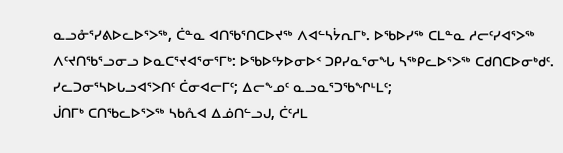ᓇᓗᓁᕐᓯᕕᐅᓚᐅᕐᐳᖅ, ᑖᓐᓇ ᐊᑎᖃᕐᑎᑕᐅᔪᖅ ᐱᐊᓪᓴᔮᕆᒥᒃ. ᐅᖃᐅᓯᖅ ᑕᒪᓐᓇ ᓱᓕᑦᓯᐊᕐᐳᖅ ᐱᑦᔪᑎᖃᕐᓗᓂᓗ ᐅᓇᑕᕐᔪᐊᕐᓂᕐᒥᒃ: ᐅᖃᐅᑦᔭᐅᓂᐅᑉ ᑐᑭᓯᓇᕐᓂᖓ ᓴᖅᑭᓚᐅᕐᐳᖅ ᑕᑯᑎᑕᐅᓂᒃᑯᑦ.
ᓯᓚᑐᓂᕐᓴᐅᒐᓗᐊᕐᐳᑎᑦ ᑖᓂᐊᓕᒥᑦ; ᐃᓕᖕᓄᑦ ᓇᓗᓇᕐᑐᖃᖏᒻᒪᑦ;
ᒎᑎᒥᒃ ᑕᑎᖃᓚᐅᕐᐳᖅ ᓴᑲᕅᐊ ᐃᓅᑎᓪᓗᒍ, ᑖᑦᓱᒪ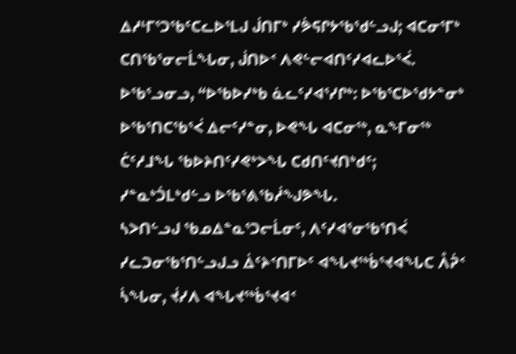ᐃᓱᒻᒥᕐᑐᖃᑦᑕᓚᐅᕐᒪᒍ ᒎᑎᒥᒃ ᓯᕘᕋᒋᔭᖃᖁᓪᓗᒍ; ᐊᑕᓂᕐᒥᒃ ᑕᑎᖃᕐᓂᓕᒫᖓᓂ, ᒎᑎᐅᑉ ᐱᕙᓪᓕᐊᑎᑦᓯᐊᓚᐅᕐᐹ.
ᐅᖃᕐᓗᓂᓗ, “ᐅᖃᐅᓯᒃᑲ ᓈᓚᑦᓯᐊᕐᓯᒋᒃ: ᐅᖃᕐᑕᐅᖁᔭᓐᓂᒃ ᐅᖃᕐᑎᑕᖃᕐᐹ ᐃᓕᑦᓯᓐᓂ, ᐅᕙᖓ ᐊᑕᓂᖅ, ᓇᖕᒥᓂᖅ ᑖᑦᓱᒧᖓ ᖃᐅᔨᑎᑦᓯᕙᒃᐳᖓ ᑕᑯᑎᑦᔪᑎᒃᑯᑦ; ᓯᓐᓇᒃᑑᒪᒃᑯᓪᓗ ᐅᖃᕐᕕᖃᓲᖑᕗᖓ.
ᓴᐳᑎᓪᓗᒍ ᖃᓄᐃᓐᓇᕐᑐᓕᒫᓂᑦ, ᐱᑦᓯᐊᕐᓂᖃᕐᑎᐹ ᓯᓚᑐᓂᖃᕐᑎᓪᓗᒍᓗ ᐄᑦᔨᑉᑎᒥᐅᑦ ᐊᖓᔪᖅᑳᕐᔪᐊᖓᑕ ᐰᕉᑉ ᓵᖓᓂ, ᔫᓯᐱ ᐊᖓᔪᖅᑳᕐᔪᐊᑉ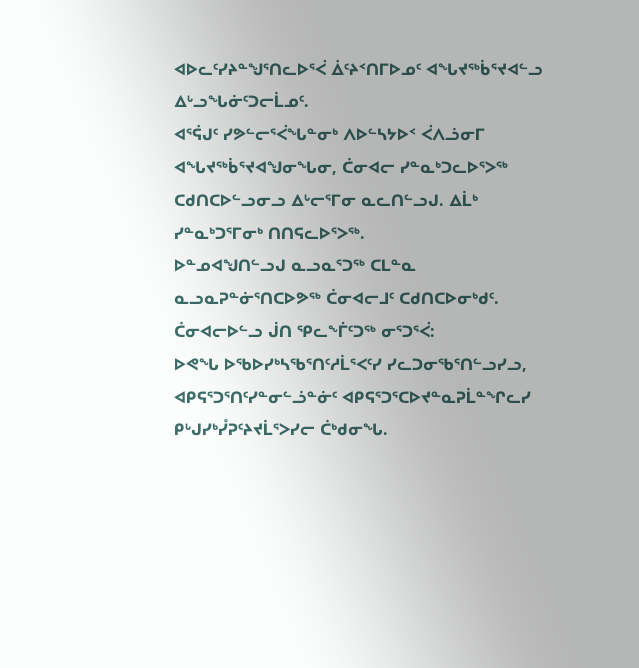ᐊᐅᓚᑦᓯᔨᓐᖑᕐᑎᓚᐅᕐᐹ ᐄᑦᔨᑉᑎᒥᐅᓄᑦ ᐊᖓᔪᖅᑳᕐᔪᐊᓪᓗ ᐃᒡᓗᖓᓃᑦᑐᓕᒫᓄᑦ.
ᐊᕐᕌᒍᑦ ᓯᕗᓪᓕᕐᐹᖓᓐᓂᒃ ᐱᐅᓪᓴᔭᐅᑉ ᐹᐱᓘᓂᒥ ᐊᖓᔪᖅᑳᕐᔪᐊᖑᓂᖓᓂ, ᑖᓂᐊᓕ ᓯᓐᓇᒃᑐᓚᐅᕐᐳᖅ ᑕᑯᑎᑕᐅᓪᓗᓂᓗ ᐃᒡᓕᕐᒥᓂ ᓇᓚᑎᓪᓗᒍ. ᐃᒫᒃ ᓯᓐᓇᒃᑐᕐᒥᓂᒃ ᑎᑎᕋᓚᐅᕐᐳᖅ.
ᐅᓐᓄᐊᖑᑎᓪᓗᒍ ᓇᓗᓇᕐᑐᖅ ᑕᒪᓐᓇ ᓇᓗᓇᕈᓐᓃᕐᑎᑕᐅᕗᖅ ᑖᓂᐊᓕᒧᑦ ᑕᑯᑎᑕᐅᓂᒃᑯᑦ. ᑖᓂᐊᓕᐅᓪᓗ ᒎᑎ ᕿᓚᖕᒦᑦᑐᖅ ᓂᕐᑐᕐᐹ:
ᐅᕙᖓ ᐅᖃᐅᓯᒃᓴᖃᕐᑎᑦᓱᒫᕐᐸᑦᓯ ᓯᓚᑐᓂᖃᕐᑎᓪᓗᓯᓗ, ᐊᑭᕋᕐᑐᕐᑎᑦᓯᓐᓂᓪᓘᓐᓃᑦ ᐊᑭᕋᕐᑐᕐᑕᐅᔪᓐᓇᕈᒫᓐᖏᓚᓯ ᑭᒡᒍᓯᒃᓮᕈᑦᔨᔪᒫᕐᐳᓯᓕ ᑖᒃᑯᓂᖓ.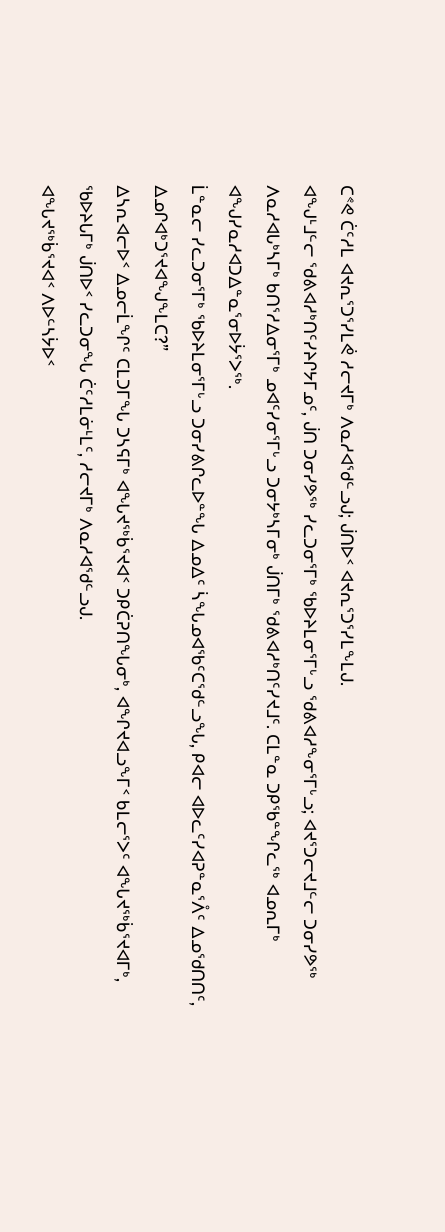ᑕᕝᕙ ᑖᑦᓱᒪ ᐊᔪᕆᕐᑐᕐᓯᒪᕚ ᓱᓕᔪᒥᒃ ᐱᓇᓱᐊᖁᓪᓗᒍ; ᒎᑎᐅᑉ ᐊᔪᕆᕐᑐᕐᓯᒪᖕᒪᒍ.
ᐊᖑᒻᒧᓪᓕ ᖁᕕᐊᓱᒃᑎᑦᓯᔨᒋᔭᒥᓄᑦ, ᒎᑎ ᑐᓂᓯᕗᖅ ᓯᓚᑐᓂᕐᒥᒃ ᖃᐅᔨᒪᓂᕐᒥᒡᓗ ᖁᕕᐊᓱᖕᓂᕐᒥᒡᓗ; ᐊᔪᕐᑐᓕᔪᒧᓪᓕ ᑐᓂᓯᕗᖅ ᐱᓇᓱᐊᒐᒃᓴᒥᒃ ᑲᑎᕐᓱᐃᓂᕐᒥᒃ ᓄᐊᑦᓯᓂᕐᒥᒡᓗ ᑐᓂᔭᒃᓴᒥᓂᒃ ᒎᑎᒥᒃ ᖁᕕᐊᓱᒃᑎᑦᓯᔪᒧᑦ. ᑕᒪᓐᓇ ᑐᑭᖃᓐᖏᓚᖅ ᐊᓄᕆᒥᒃ ᐊᖑᓯᓇᓱᐊᑐᐃᓐᓇᕐᓂᐅᔮᕐᐳᖅ.
ᒫᓐᓇᓕ ᓯᓚᑐᓂᕐᒥᒃ ᖃᐅᔨᒪᓂᕐᒥᒡᓗ ᑐᓂᓯᕕᒋᓚᐅᓐᖓ ᐃᓄᐃᑦ ᓵᖓᓄᐊᖃᑦᑕᖁᓪᓗᖓ, ᑭᐊᓕ ᐊᐅᓚᑦᓯᐊᕈᓐᓇᕐᐰᑦ ᐃᓄᖁᑎᑎᑦ, ᐃᓄᒋᐊᒃᑐᕐᔪᐊᖑᖕᒪᑕ?”
ᐃᓴᕆᐊᓕᐅᑉ ᐃᓄᓕᒫᖏᑦ ᑕᒪᑐᒥᖓ ᑐᓴᕋᒥᒃ ᐊᖓᔪᖅᑳᕐᔪᐊᑉ ᑐᑭᑖᕈᑎᖓᓂᒃ, ᐊᖏᔪᐊᓗᖕᒥᑉ ᑲᒪᓕᕐᐳᑦ ᐊᖓᔪᖅᑳᕐᔪᐊᒥᒃ, ᖃᐅᔨᒐᒥᒃ ᒎᑎᐅᑉ ᓯᓚᑐᓂᖓ ᑖᑦᓱᒪᓃᒻᒪᑦ, ᓱᓕᔪᒥᒃ ᐱᓇᓱᐊᖁᓪᓗᒍ.
ᐊᖓᔪᖅᑳᕐᔪᐊᑉ ᐱᐅᓪᓴᔮᐅᑉ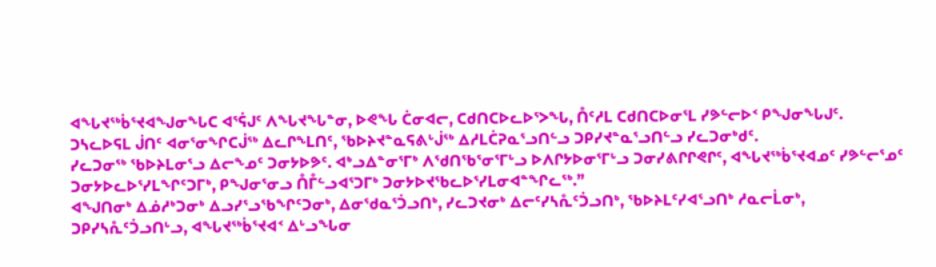ᐊᖓᔪᖅᑳᕐᔪᐊᖑᓂᖓᑕ ᐊᕐᕌᒍᑦ ᐱᖓᔪᖓᓐᓂ, ᐅᕙᖓ ᑖᓂᐊᓕ, ᑕᑯᑎᑕᐅᓚᐅᕐᐳᖓ, ᑍᑦᓱᒪ ᑕᑯᑎᑕᐅᓂᕐᒪ ᓯᕗᓪᓕᐅᑉ ᑭᖑᓂᖓᒍᑦ.
ᑐᓴᓚᐅᕋᒪ ᒎᑎᑦ ᐊᓂᕐᓂᖏᑕᒎᖅ ᐃᓚᒋᖕᒪᑎᑦ, ᖃᐅᔨᔪᓐᓇᕋᕕᒡᒎᖅ ᐃᓱᒪᑖᕈᓇᕐᓗᑎᓪᓗ ᑐᑭᓯᔪᓐᓇᕐᓗᑎᓪᓗ ᓯᓚᑐᓂᒃᑯᑦ.
ᓯᓚᑐᓂᖅ ᖃᐅᔨᒪᓂᕐᓗ ᐃᓕᖕᓄᑦ ᑐᓂᔭᐅᕗᑦ. ᐊᒃᓗᐃᓐᓂᕐᒥᒃ ᐱᖁᑎᖃᕐᓂᕐᒥᒡᓗ ᐅᐱᒋᔭᐅᓂᕐᒥᒡᓗ ᑐᓂᓯᕕᒋᒋᕙᒋᑦ, ᐊᖓᔪᖅᑳᕐᔪᐊᓄᑦ ᓯᕗᓪᓕᕐᓄᑦ ᑐᓂᔭᐅᓚᐅᕐᓯᒪᖏᑦᑐᒥᒃ, ᑭᖑᓂᕐᓂᓗ ᑍᒤᓪᓗᐊᕐᑐᒥᒃ ᑐᓂᔭᐅᔪᖃᓚᐅᕐᓯᒪᓂᐊᓐᖏᓚᖅ.”
ᐊᖑᑎᓂᒃ ᐃᓅᓱᒃᑐᓂᒃ ᐃᓗᓯᕐᓗᖃᖏᑦᑐᓂᒃ, ᐃᓂᖁᓇᕐᑑᓗᑎᒃ, ᓯᓚᑐᔪᓂᒃ ᐃᓕᑦᓯᓴᕅᑦᑑᓗᑎᒃ, ᖃᐅᔨᒪᑦᓯᐊᕐᓗᑎᒃ ᓱᓇᓕᒫᓂᒃ, ᑐᑭᓯᓴᕅᑦᑑᓗᑎᒡᓗ, ᐊᖓᔪᖅᑳᕐᔪᐊᑉ ᐃᒡᓗᖓᓂ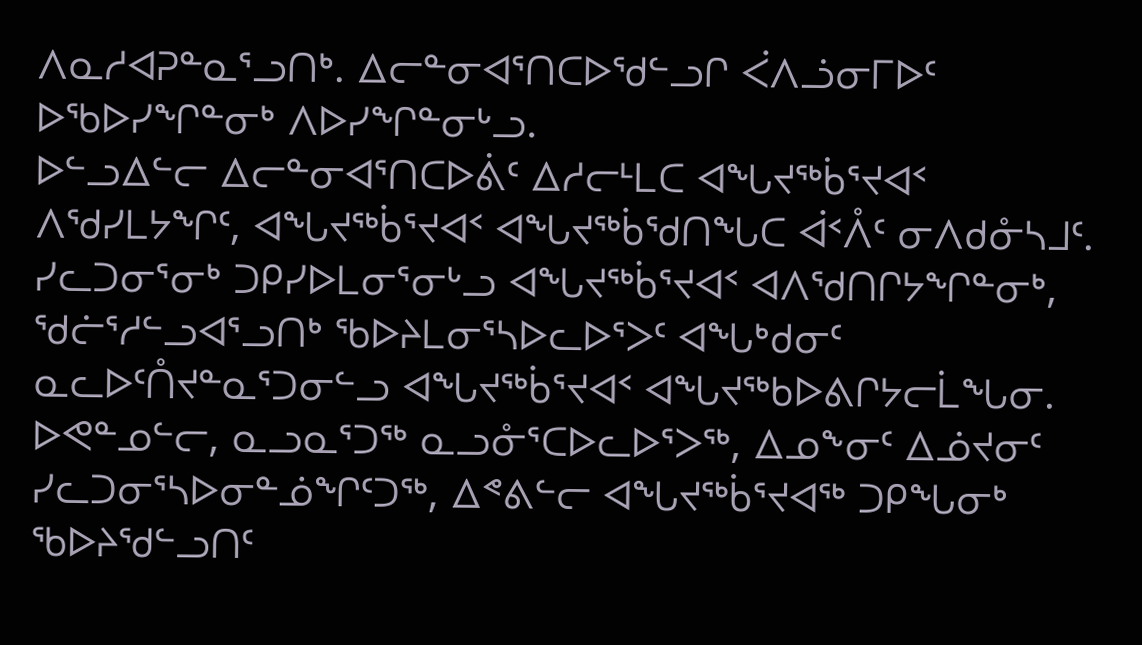ᐱᓇᓱᐊᕈᓐᓇᕐᓗᑎᒃ. ᐃᓕᓐᓂᐊᕐᑎᑕᐅᖁᓪᓗᒋ ᐹᐱᓘᓂᒥᐅᑦ ᐅᖃᐅᓯᖏᓐᓂᒃ ᐱᐅᓯᖏᓐᓂᒡᓗ.
ᐅᓪᓗᐃᓪᓕ ᐃᓕᓐᓂᐊᕐᑎᑕᐅᕖᑦ ᐃᓱᓕᒻᒪᑕ ᐊᖓᔪᖅᑳᕐᔪᐊᑉ ᐱᖁᓯᒪᔭᖏᑦ, ᐊᖓᔪᖅᑳᕐᔪᐊᑉ ᐊᖓᔪᖅᑳᖁᑎᖓᑕ ᐋᑉᐰᑦ ᓂᐱᑯᓁᓴᒧᑦ.
ᓯᓚᑐᓂᕐᓂᒃ ᑐᑭᓯᐅᒪᓂᕐᓂᒡᓗ ᐊᖓᔪᖅᑳᕐᔪᐊᑉ ᐊᐱᖁᑎᒋᔭᖏᓐᓂᒃ, ᖁᓖᕐᓱᓪᓗᐊᕐᓗᑎᒃ ᖃᐅᔨᒪᓂᕐᓴᐅᓚᐅᕐᐳᑦ ᐊᖓᒃᑯᓂᑦ ᓇᓚᐅᑦᑍᔪᓐᓇᕐᑐᓂᓪᓗ ᐊᖓᔪᖅᑳᕐᔪᐊᑉ ᐊᖓᔪᖅᑲᐅᕕᒋᔭᓕᒫᖓᓂ.
ᐅᕙᓐᓄᓪᓕ, ᓇᓗᓇᕐᑐᖅ ᓇᓗᓁᕐᑕᐅᓚᐅᕐᐳᖅ, ᐃᓄᖕᓂᑦ ᐃᓅᔪᓂᑦ ᓯᓚᑐᓂᕐᓴᐅᓂᓐᓅᖏᑦᑐᖅ, ᐃᕝᕕᓪᓕ ᐊᖓᔪᖅᑳᕐᔪᐊᖅ ᑐᑭᖓᓂᒃ ᖃᐅᔨᖁᓪᓗᑎᑦ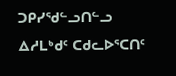ᑐᑭᓯᖁᓪᓗᑎᓪᓗ ᐃᓱᒪᒃᑯᑦ ᑕᑯᓚᐅᕐᑕᑎᑦ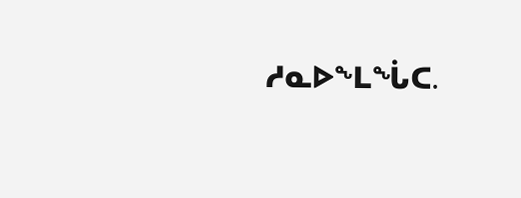ᓱᓇᐅᖕᒪᖔᑕ.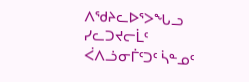ᐱᖁᔨᓚᐅᕐᐳᖓᓗ ᓯᓚᑐᔪᓕᒫᑦ ᐹᐱᓘᓂᒦᑦᑐᑦ ᓵᓐᓄᑦ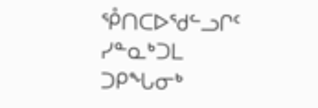ᕾᑎᑕᐅᖁᓪᓗᒋᑦ ᓯᓐᓇᒃᑐᒪ ᑐᑭᖓᓂᒃ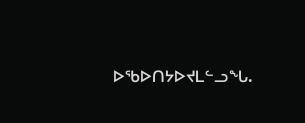ᐅᖃᐅᑎᔭᐅᔪᒪᓪᓗᖓ.